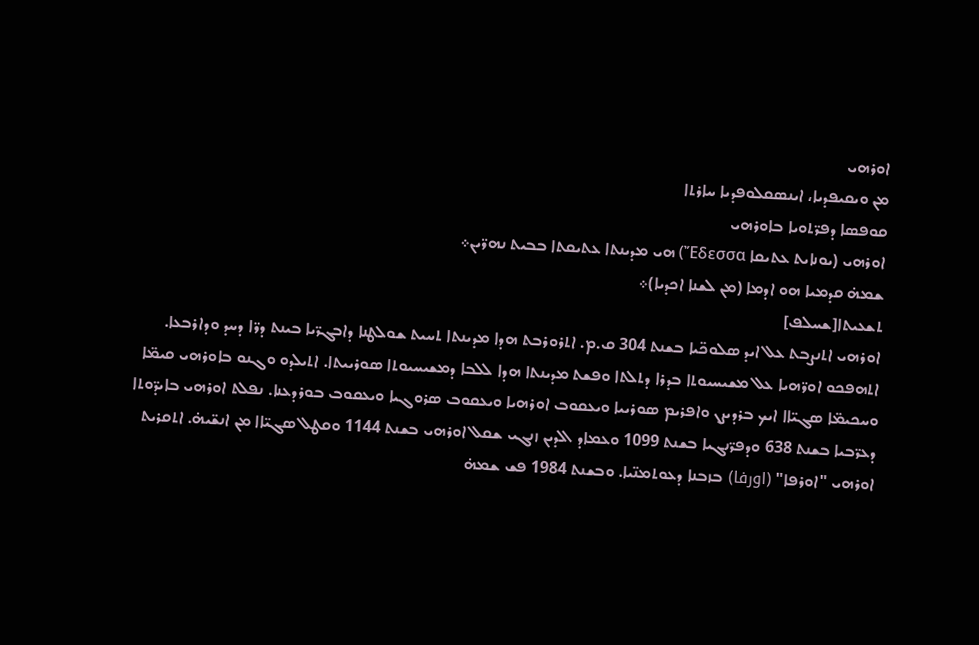ܐܘܪܗܝ
ܡܢ ܘܝܩܝܦܕܝܐ، ܐܝܢܣܩܠܘܦܕܝܐ ܚܐܪܬܐ
ܩܘܦܣܐ ܕܦܪ̈ܬܘܝܐ ܒܐܘܪܗܝ
ܐܘܪܗܝ (ܝܘܢܐܝܬ ܥܬܝܩܐ Ἔδεσσα) ܗܝ ܡܕܝܢܬܐ ܥܬܝܩܬܐ ܒܒܝܬ ܢܗܪ̈ܝܢ܀
ܫܡܗ̇ ܩܕܡܝܐ ܗܘ ܐܕܡܐ (ܡܢ ܠܫܢܐ ܐܟܕܝܐ)܀
ܬܫܥܝܬܐ[ܫܚܠܦ]
ܐܘܪܗܝ ܐܬܢܨܒܬ ܥܠ ܐܝܕ ܣܠܘܟ̈ܝܐ ܒܫܢܬ 304 ܩ.ܡ. ܐܬܪܘܪܒܬ ܗܕܐ ܡܕܝܢܬܐ ܬܚܝܬ ܫܘܠܛܢܐ ܕܐܒܓܪ̈ܝܐ ܒܝܢܬ ܕܪ̈ܐ ܕܚܕ ܘܕܐܪܒܥܐ. ܐܬܗܦܟܘ ܐܘܪ̈ܗܝܐ ܥܠ ܡܫܝܚܝܘܬܐ ܒܕܪܐ ܕܬܠܬܐ ܘܦܫܬ ܡܕܝܢܬܐ ܗܕܐ ܠܠܒܐ ܕܡܫܝܚܝܘܬܐ ܣܘܪܝܝܬܐ. ܐܬܝܠܕܘ ܘܓܢܘ ܒܐܘܪܗܝ ܩܝܡ̈ܐ ܘܚܟܝܡ̈ܐ ܣܓܝ̈ܐܐ ܐܝܟ ܒܪܕܝܨܢ ܘܐܦܪܝܡ ܣܘܪܝܝܐ ܘܝܥܩܘܒ ܐܘܪܗܝܐ ܘܝܥܩܘܒ ܣܪܘܓܝܐ ܘܝܥܩܘܒ ܒܘܪܕܥܢܐ. ܢܦܠܬ ܐܘܪܗܝ ܒܐܝܕ̈ܘܬܐ ܕܥܪ̈ܒܝܐ ܒܫܢܬ 638 ܘܕܦܪ̈ܢܓܝܐ ܒܫܢܬ 1099 ܘܥܡܐܕ ܐܠܕܝܢ ܙܢܓܝ ܫܩܠ ܐܘܪܗܝ ܒܫܢܬ 1144 ܘܩܛܠ ܣܓܝ̈ܐܐ ܡܢ ܐܢܫ̈ܝܗ̇. ܐܬܩܪܝܬ ܐܘܪܗܝ "ܐܘܪܦܐ" (اورفا) ܒܙܒܢܐ ܕܥܘܬܡܢ̈ܝܐ. ܘܒܫܢܬ 1984 ܦܫ ܫܡܗ̇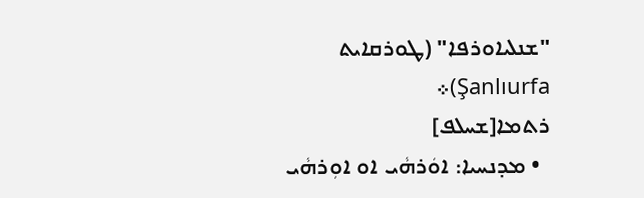"ܫܢܠܝܐܘܪܦܐ" (ܛܘܪܩܐܝܬ Şanlıurfa)܀
ܪܬܡܐ[ܫܚܠܦ]
  • ܡܕܢܚܝܐ: ܐܘܿܪܗܵܝ ܐܘ ܐܘܼܪܗܵܝ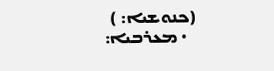(ܟܢܘܫܝܐ: )
  • ܡܥܪܒܝܐ: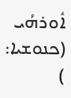ܐܽܘܪܗܳܝ (ܟܢܘܫܝܐ: )